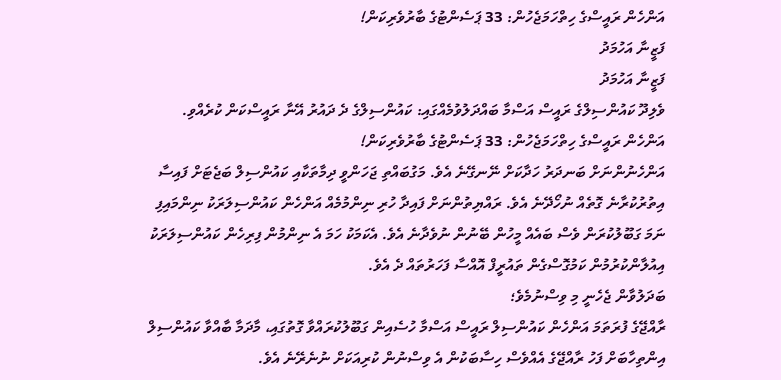އަންހެން ރައީސްގެ ހިތްހަމަޖެހުން: 33 ޕަސެންޓުގެ ބާރުވެރިކަން!
ފަޒީނާ އަހުމަދު
ފަޒީނާ އަހުމަދު
ވެލިދޫ ކައުންސިލްގެ ރައީސް އަސްމާ ބައްދަލުވުމެއްގައި: ކައުންސިލްގެ ދެ ދައުރު އޭނާ ރައީސްކަން ކުރެއްވި.
އަންހެން ރައީސްގެ ހިތްހަމަޖެހުން: 33 ޕަސެންޓުގެ ބާރުވެރިކަން!
އަންހެނުންނަށް ބަނދަރު ހަދާކަށް ނޭނގޭނެ އެވެ. މަގުބައްތި ޖަހަންވީ ދިމާތަކާއި ކައުންސިލް ބަޖެޓަށް ފައިސާ އިތުރުކުރާނެ ގޮތެއް ނުހޯދޭނެ އެވެ. ރައްޔިތުންނަށް ފައިދާ ހުރި ނިންމުމެއް އަންހެން ކައުންސިލަރަކު ނިންމައިފި ނަމަ ގަބޫލުކުރަން ވެސް ބައެއް މީހުން ބޭނުން ނުވެދާނެ އެވެ. އެކަމަކު ހަމަ އެ ނިންމުން ފިރިހެން ކައުންސިލަރަކު އިއުލާންކުރުމުން ކަމުގޮސްގެން ތައުރީފް އޮއްސާ ފަހަރުތައް ދެ އެވެ.
ބަދަލުވާން ޖެހެނީ މި ވިސްނުމެވެ؛
ރާއްޖޭގެ ފުރަތަމަ އަންހެން ކައުންސިލް ރައީސް އަސްމާ ހުސެއިން ގަބޫލުކުރައްވާ ގޮތުގައި، މާދަމާ ބާއްވާ ކައުންސިލް އިންތިހާބަށް ފަހު ރާއްޖޭގެ އެއްވެސް ހިސާބަކުން އެ ވިސްނުން ކުރިއަކަށް ނުނެރޭނެ އެވެ.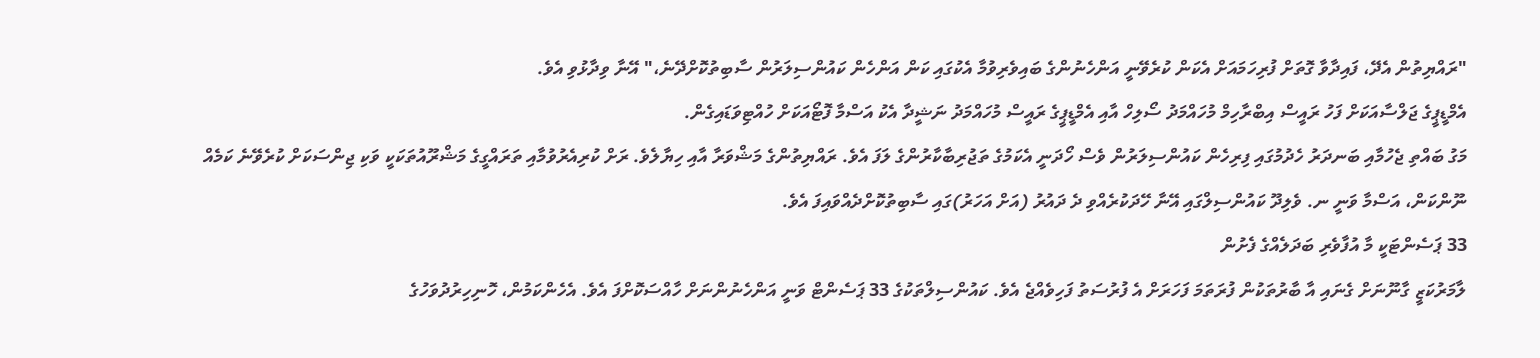"ރައްޔިތުން އެދޭ، ފައިދާވާ ގޮތަށް ފުރިހަމައަށް އެކަން ކުރެވޭނީ އަންހެނުންގެ ބައިވެރިވުމާ އެކުގައި ކަން އަންހެން ކައުންސިލަރުން ސާބިތުކޮށްދޭނެ،" އޭނާ ވިދާޅުވި އެވެ.
އެމްޑީޕީގެ ޖަލްސާއަކަށް ފަހު ރައީސް އިބްރާހިމް މުހައްމަދު ސޯލިހް އާއި އެމްޑީޕީގެ ރައީސް މުހައްމަދު ނަޝީދާ އެކު އަސްމާ ފޮޓޯއަކަށް ހުއްޓިވަޑައިގެން.
މަގު ބައްތި ޖެހުމާއި ބަނދަރު ހެދުމުގައި ފިރިހެން ކައުންސިލަރުން ވެސް ހޯދަނީ އެކަމުގެ ތަޖުރިބާކާރުންގެ ލަފަ އެވެ. ރައްޔިތުންގެ މަޝްވަރާ އާއި ހިޔާލެވެ. ރަށް ކުރިއެރުވުމާއި ތަރައްގީގެ މަޝްރޫއުތަކަކީ ވަކި ޖިންސަކަށް ކުރެވޭނެ ކަމެއް ނޫންކަން، އަސްމާ ވަނީ ނ. ވެލިދޫ ކައުންސިލްގައި އޭނާ ހޭދަކުރެއްވި ދެ ދައުރު (އަށް އަހަރު)ގައި ސާބިތުކޮށްދެއްވައިފަ އެވެ.
33 ޕަސެންޓަކީ މާ އުފާވެރި ބަދަލެއްގެ ފެށުން
ލާމަރުކަޒީ ގާނޫނަށް ގެނައި އާ ބާރުތަކުން ފުރަތަމަ ފަހަރަށް އެ ފުރުސަތު ފަހިވެއްޖެ އެވެ. ކައުންސިލްތަކުގެ 33 ޕަސެންޓް ވަނީ އަންހެނުންނަށް ހާއްސަކޮށްފަ އެވެ. އެހެންކަމުން، ހޮނިހިރުދުވަހުގެ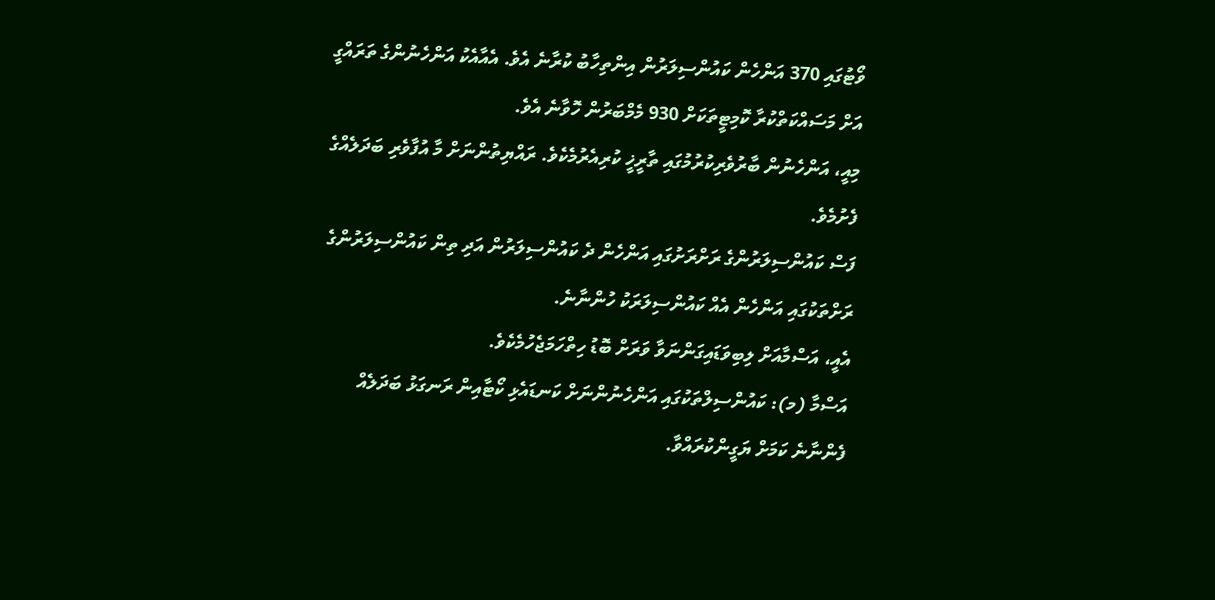ވޯޓުގައި 370 އަންހެން ކައުންސިލަރުން އިންތިހާބު ކުރާނެ އެވެ. އެއާއެކު އަންހެނުންގެ ތަރައްގީ އަށް މަސައްކަތްކުރާ ކޮމިޓީތަކަށް 930 މެމްބަރުން ހޮވާނެ އެވެ.
މިއީ، އަންހެނުން ބާރުވެރިކުރުމުގައި ތާރީޚީ ކުރިއެރުމެކެވެ. ރައްޔިތުންނަށް މާ އުފާވެރި ބަދަލެއްގެ ފެށުމެވެ.
ފަސް ކައުންސިލަރުންގެ ރަށްރަށުގައި އަންހެން ދެ ކައުންސިލަރުން އަދި ތިން ކައުންސިލަރުންގެ ރަށްތަކުގައި އަންހެން އެއް ކައުންސިލަރަކު ހުންނާނެ.
އެއީ، އަސްމާއަށް ލިބިވަޑައިގަންނަވާ ވަރަށް ބޮޑު ހިތްހަމަޖެހުމެކެވެ.
އަސްމާ (މ): ކައުންސިލްތަކުގައި އަންހެނުންނަށް ކަނޑައެޅި ކޯޓާއިން ރަނގަޅު ބަދަލެއް ފެންނާނެ ކަމަށް ޔަގީންކުރައްވާ.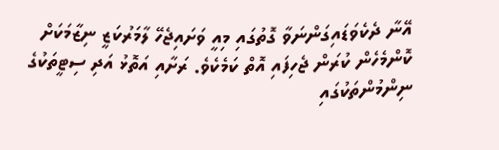އޭނާ ދެކެވަޑައިގަންނަވާ ގޮތުގައި މިއީ ވަށައިޖެހޭ ލާމަރުކަޒީ ނިޒާމަކަށް ކޮންމެހެން ކުރަން ޖެހިފައި އޮތް ކަމެކެވެ. ރަށާއި އަތޮޅު އަދި ސިޓީތަކުގެ ނިންމުންތަކުގައި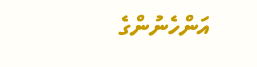އަންހެނުންގެ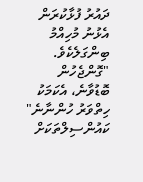ދައުރު ފުޅާކުރަން އެޅުނު މުހިއްމު ބިންގަލެކެވެ.
"ގޮންޖެހުން ބޮޑުވާނެ، އެކަމަކު ހިތްވަރު ހުންނާނެ"
ކައުންސިލްތަކަށް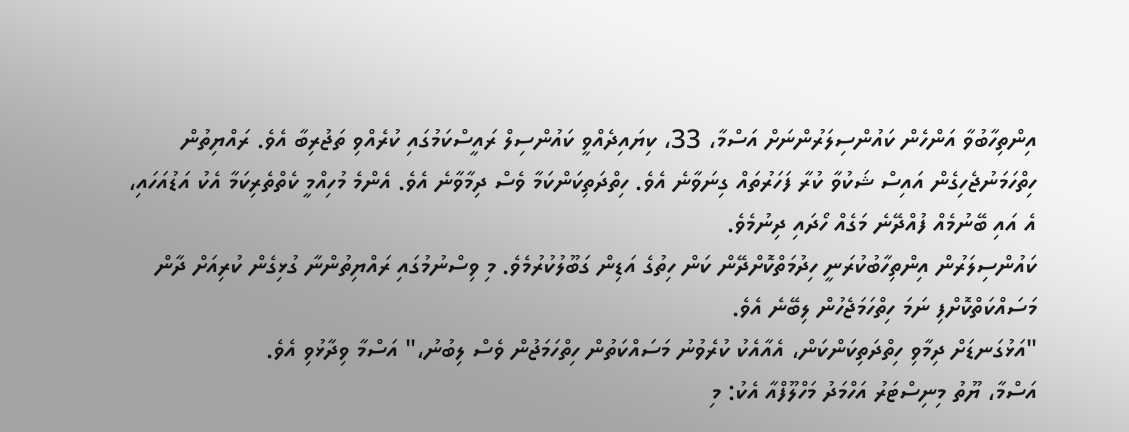އިންތިހާބުވާ އަންހެން ކައުންސިލަރުންނަށް އަސްމާ، 33، ކިޔައިދެއްވީ ކައުންސިލް ރައީސްކަމުގައި ކުރެއްވި ތަޖުރިބާ އެވެ. ރައްޔިތުން ހިތްހަމަނުޖެހިގެން އައިސް ޝަކުވާ ކުރާ ފަހަރުތައް ގިނަވާނެ އެވެ. ހިތްދަތިކަންކަމާ ވެސް ދިމާވާނެ އެވެ. އެންމެ މުހިއްމީ ކެތްތެރިކަމާ އެކު އަޑުއަހައި، އެ އައި ބޭނުމެއް ފުއްދޭނެ މަގެއް ހޯދައި ދިނުމެވެ.
ކައުންސިލަރުން އިންތިހާބުކުރަނީ ހިދުމަތްކޮށްދޭން ކަން ހިތުގެ އަޑިން ގަބޫލުކުރުމެވެ. މި ވިސްނުމުގައި ރައްޔިތުންނާ ގުޅިގެން ކުރިއަށް ދާން މަސައްކަތްކޮށްފި ނަމަ ހިތްހަމަޖެހުން ލިބޭނެ އެވެ.
"އަޅުގަނޑަށް ދިމާވި ހިތްދަތިކަންކަން، އެއާއެކު ކުރެވުނު މަސައްކަތުން ހިތްހަމަޖުން ވެސް ލިބުނު،" އަސްމާ ވިދާޅުވި އެވެ.
އަސްމާ، ޔޫތު މިނިސްޓަރު އަހްމަދު މަހްލޫފްއާ އެކު: މި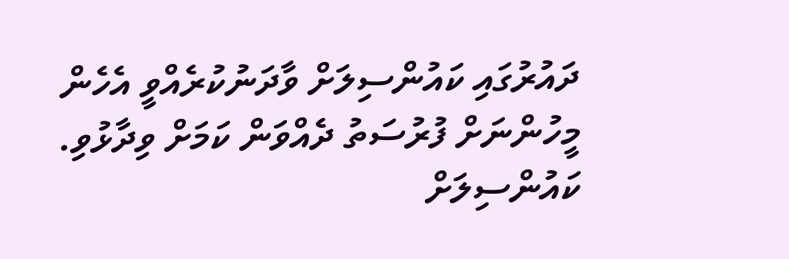ދައުރުގައި ކައުންސިލަށް ވާދަނުކުރެއްވީ އެހެން މީހުންނަށް ފުރުސަތު ދެއްވަން ކަމަށް ވިދާޅުވި.
ކައުންސިލަށް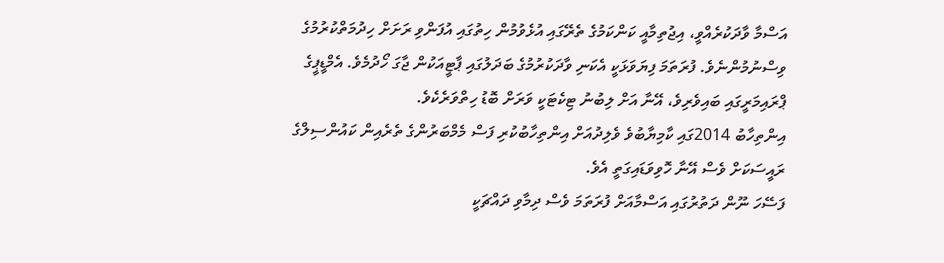އަސްމާ ވާދަކުރެއްވީ، އިޖުތިމާއީ ކަންކަމުގެ ތެރޭގައި އުޅެވުމުން ހިތުގައި އުފަންވި ރަށަށް ހިދުމަތްކުރުމުގެ ވިސްނުމުންނެވެ. ފުރަތަމަ ފިޔަވަޅަކީ އެކަނި ވާދަކުރުމުގެ ބަދަލުގައި ޕާޓީއަކުން ޖާގަ ހޯދުމެވެ. އެމްޑީޕީގެ ޕްރައިމަރީގައި ބައިވެރިވެ، އޭނާ އަށް ލިބުނު ޓިކެޓަކީ ވަރަށް ބޮޑު ހިތްވަރެކެވެ.
އިންތިހާބު 2014ގައި ކާމިޔާބުވެ ވެލިދުއަށް އިންތިހާބުކުރި ފަސް މެމްބަރުންގެ ތެރެއިން ކައުންސިލްގެ ރައީސަކަށް ވެސް އޭނާ ހޮވިވަޑައިގަތީ އެވެ.
ފަސޭހަ ނޫން ދަތުރުގައި އަސްމާއަށް ފުރަތަމަ ވެސް ދިމާވި ދައްޗަކީ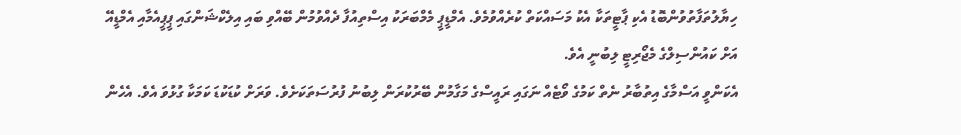ހިޔާލުތަފާތުވުންބޮޑު އެކި ޕާޓީތަކާ އެކު މަސައްކަތް ކުރެއްވުމެވެ. އެމްޑީޕީ މެމްބަރަކު އިސްތިއުފާ ދެއްވުމުން ބޭއްވި ބައި އިލެކްޝަންގައި ޕީޕީއެމާއި އެމްޑީއޭ އަށް ކައުންސިލްގެ މެޖޯރިޓީ ލިބުނީ އެވެ.
އެކަންވީ އަސްމާގެ އިތުބާރު ނެތް ކަމުގެ ވޯޓެއް ނަގައި ރައީސްގެ މަގާމުން ބޭރުކުރަން ލިބުނު ފުރުސަތަކަށެވެ. ވަރަށް ކުޑަކުޑަ ކަމަކާ ގުޅުވަ އެވެ. އެހެން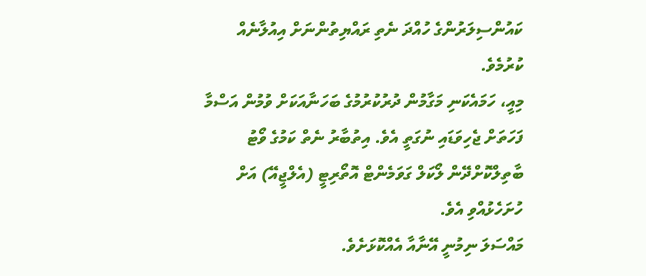ކައުންސިލަރުންގެ ހުއްދަ ނެތި ރައްޔިތުންނަށް އިއުލާނެއް ކުރުމެވެ.
މިއީ، ހަމައެކަނި މަގާމުން ދުރުކުރުމުގެ ބަހަނާއަކަށް ވުމުން އަސްމާ ފަހަތަށް ޖެހިވަޑައި ނުގަތީ އެވެ. އިތުބާރު ނެތް ކަމުގެ ވޯޓު ބާތިލްކޮށްދޭން ލޯކަލް ގަވަމެންޓް އޮތޯރިޓީ (އެލްޖީއޭ) އަށް ހުށަހެޅުއްވި އެވެ.
މައްސަލަ ނިމުނީ އޭނާއާ އެއްކޮޅަށެވެ.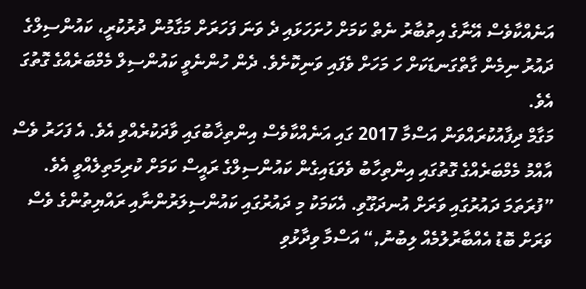އަނެއްކާވެސް އޭނާގެ އިތުބާރު ނެތް ކަމަށް ހުށަހަޅައި ދެ ވަނަ ފަހަރަށް މަގާމުން ދުރުކުރީ، ކައުންސިލްގެ ދައުރު ނިމެން ގާތްގަނޑަކަށް ހަ މަހަށް ވެފައި ވަނިކޮށެވެ. ދެން ހުންނެވީ ކައުންސިލް މެމްބަރެއްގެ ގޮތުގަ އެވެ.
މަގާމް ދިފާއުކުރައްވަން އަސްމާ 2017 ގައި އަނެއްކާވެސް އިންތިޚާބުގައި ވާދަކުރެއްވި އެވެ. އެ ފަހަރު ވެސް އާއްމު މެމްބަރެއްގެ ގޮތުގައި އިންތިހާބު ވެވަޑައިގެން ކައުންސިލްގެ ރައީސް ކަމަށް ކުރިމަތިލެއްވީ އެވެ.
”ފުރަތަމަ ދައުރުގައި ވަރަށް އުނދަގޫވި. އެކަމަކު މި ދައުރުގައި ކައުންސިލަރުންނާއި ރައްޔިތުންގެ ވެސް ވަރަށް ބޮޑު އެއްބާރުލުމެއް ލިބުނު,“ އަސްމާ ވިދާޅުވި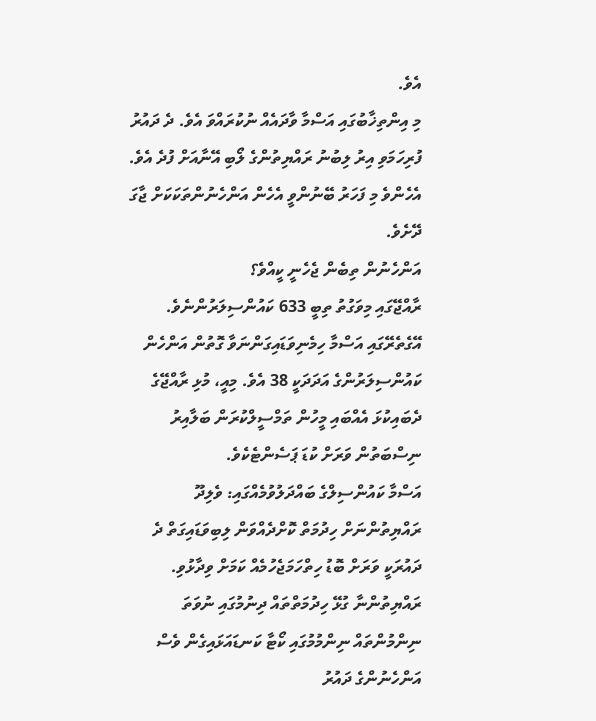އެވެ.
މި އިންތިޚާބުގައި އަސްމާ ވާދައެއް ނުކުރައްވަ އެވެ. ދެ ދައުރު ފުރިހަމަވި އިރު ލިބުނު ރައްޔިތުންގެ ލޯބި އޭނާއަށް ފުދެ އެވެ. އެހެންވެ މި ފަހަރު ބޭނުންވީ އެހެން އަންހެނުންތަކަކަށް ޖާގަ ދޭށެވެ.
އަންހެނުން ތިބެން ޖެހެނީ ކީއްވެ؟
ރާއްޖޭގައި މިވަގުތު ތިބީ 633 ކައުންސިލަރުންނެވެ. އޭގެތެރޭގައި އަސްމާ ހިމެނިވަޑައިގަންނަވާ ގޮތުން އަންހެން ކައުންސިލަރުންގެ އަދަދަކީ 38 އެވެ. މިއީ، މުޅި ރާއްޖޭގެ ދެބައިކުޅަ އެއްބައި މީހުން ތަމްސީލްކުރަން ބަލާއިރު ނިސްބަތުން ވަރަށް ކުޑަ ޕަސެންޓެކެވެ.
އަސްމާ ކައުންސިލްގެ ބައްދަލުވުމެއްގައި: ވެލިދޫ ރައްޔިތުންނަށް ހިދުމަތް ކޮށްދެއްވަން ލިބިވަޑައިގަތް ދެ ދައުރަކީ ވަރަށް ބޮޑު ހިތްހަމަޖެހުމެއް ކަމަށް ވިދާޅުވި.
ރައްޔިތުންނާ ގުޅޭ ހިދުމަތްތައް ދިނުމުގައި ނުވަތަ ނިންމުންތައް ނިންމުމުގައި ކޯޓާ ކަނޑައަޅައިގެން ވެސް އަންހެނުންގެ ދައުރު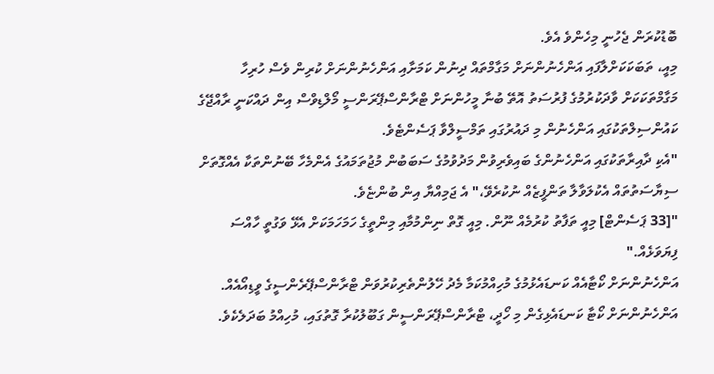ބޮޑުކުރަން ޖެހުނީ މިހެންވެ އެވެ.
މިއީ، ތަބަކަކަށްލާފައި އަންހެނުންނަށް މަގާމްތައް ދިނުން ކަމަށާއި އަންހެނުންނަށް ކުރިން ވެސް ހުރިހާ މަގާމްތަކަކަށް ވާދަކުރުމުގެ ފުރުސަތު އޮތޭ ބުނާ މީހުންނަށް ޓްރާންސްޕޭރަންސީ މޯލްޑިވްސް އިން ދައްކަނީ ރާއްޖޭގެ ކައުންސިލްތަކުގައި އަންހެނުން މި ދައުރުގައި ތަމްސީލްވާ ޕަސެންޓެވެ.
"އެކި ދާއިރާތަކުގައި އަންހެނުންގެ ބައިވެރިވުން މަދުވުމުގެ ސަބަބުން މުޖުތަމައުގެ އެންމެހާ ބޭނުންތަކާ އެއްގޮތަށް ސިޔާސަތުތައް އެކުލަވާލާ ތަންފީޒެއް ނުކުރެވޭ،" އެ ޖަމިއްޔާ އިން ބުންޏެވެ.
"[33 ޕަސެންޓް] މިއީ ތަފާތު ކުރުމެއް ނޫން. މިއީ ގޮތް ނިންމުމާއި މިންތީގެ ހަމަހަމަކަށް އެޅޭ ވަގުތީ ހާއްސަ ފިޔަވަޅެއް."
އަންހެނުންނަށް ކޯޓާއެއް ކަނޑައެޅުމުގެ މުހިއްމުކަމާ މެދު ހޭލުންތެރިކުރުވަން ޓްރާންސްޕޭރެންސީގެ ވީޑިއޯއެއް.
އަންހެނުންނަށް ކޯޓާ ކަނޑައެޅިގެން މި ހޯދީ، ޓްރާންސްޕޭރަންސީން ގަބޫލުކުރާ ގޮތުގައި، މުހިއްމު ބަދަލެކެވެ.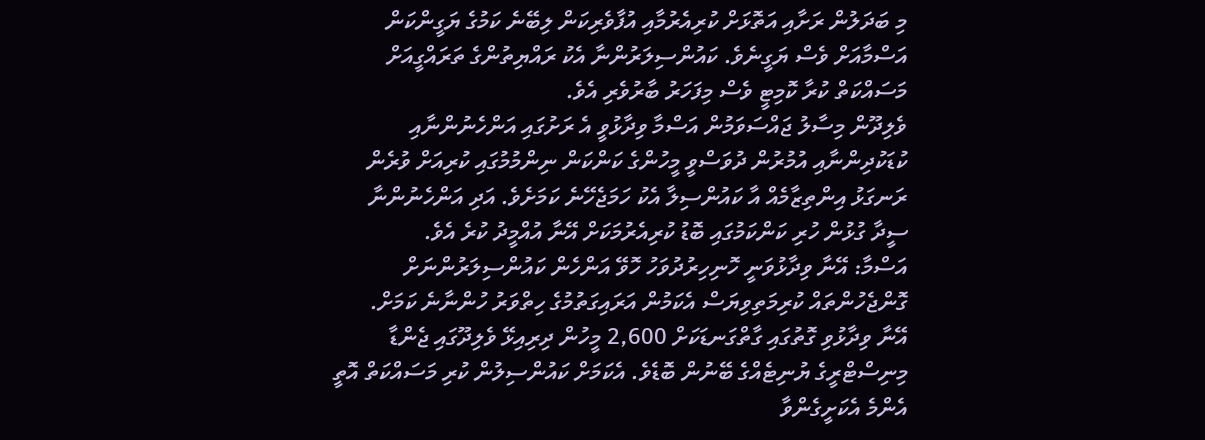މި ބަދަލުން ރަށާއި އަތޮޅަށް ކުރިއެރުމާއި އުފާވެރިކަން ލިބޭނެ ކަމުގެ ޔަގީންކަން އަސްމާއަށް ވެސް ޔަގީނެވެ. ކައުންސިލަރުންނާ އެކު ރައްޔިތުންގެ ތަރައްގީއަށް މަސައްކަތް ކުރާ ކޮމިޓީ ވެސް މިފަހަރު ބާރުވެރި އެވެ.
ވެލިދޫން މިސާލު ޖައްސަވަމުން އަސްމާ ވިދާޅުވީ އެ ރަށުގައި އަންހެނުންނާއި ކުޑަކުދިންނާއި އުމުރުން ދުވަސްވީ މީހުންގެ ކަންކަން ނިންމުމުގައި ކުރިއަށް ވުރެން ރަނގަޅު އިންތިޒާމެއް އާ ކައުންސިލާ އެކު ހަމަޖެހޭނެ ކަމަށެވެ. އަދި އަންހެނުންނާ ސީދާ ގުޅުން ހުރި ކަންކަމުގައި ބޮޑު ކުރިއެރުމަކަށް އޭނާ އުއްމީދު ކުރެ އެވެ.
އަސްމާ: އޭނާ ވިދާޅުވަނީ ހޮނިހިރުދުވަހު ހޮވޭ އަންހެން ކައުންސިލަރުންނަށް ގޮންޖެހުންތައް ކުރިމަތިވިޔަސް އެކަމުން އަރައިގަތުމުގެ ހިތްވަރު ހުންނާނެ ކަމަށް.
އޭނާ ވިދާޅުވި ގޮތުގައި ގާތްގަނޑަކަށް 2,600 މީހުން ދިރިއިޅޭ ވެލިދޫގައި ޖެންޑާ މިނިސްޓްރީގެ ޔުނިޓެއްގެ ބޭނުން ބޮޑެވެ. އެކަމަށް ކައުންސިލުން ކުރި މަސައްކަތް އޮތީ އެންމެ އެކަށީގެންވާ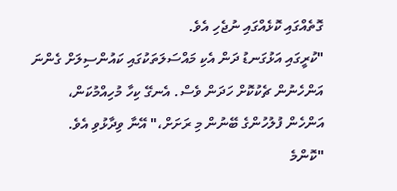ގޮތެއްގައި ކޮޅެއްގައި ނުޖެހި އެވެ.
"ކުރީގައި އަޅުގަނޑު ދަން އެކި މައްސަލަތަކުގައި ކައުންސިލަށް ގެންނަ އަންހެނުން ޗެކުކޮށް ހަދަން ވެސް. އެނގޭ ކިހާ މުހިއްމުކަން، އަންހެން ފުލުހުންގެ ބޭނުން މި ރަށަށް،" އޭނާ ވިދާޅުވި އެވެ.
"ކޮންމެ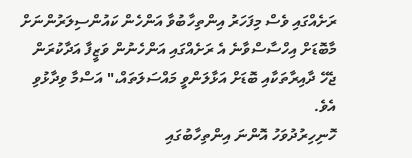ރަށެއްގައި ވެސް މިފަހަރު އިންތިހާބުވާ އަންހެން ކައުންސިލަރުންނަށް މާބޮޑަށް އިހްސާސްވާނެ އެ ރަށެއްގައި އަންހެނުން ވަޒީފާ އަދާކުރަން ޖެހޭ ދާއިރާތަކާއި ބޮޑަށް އަޅާލަންވީ މައްސަލަތައް،" އަސްމާ ވިދާޅުވި އެވެ.
ހޮނިހިރުދުވަހު އޮންނަ އިންތިހާބުގައި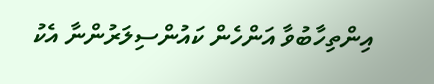އިންތިހާބުވާ އަންހެން ކައުންސިލަރުންނާ އެކު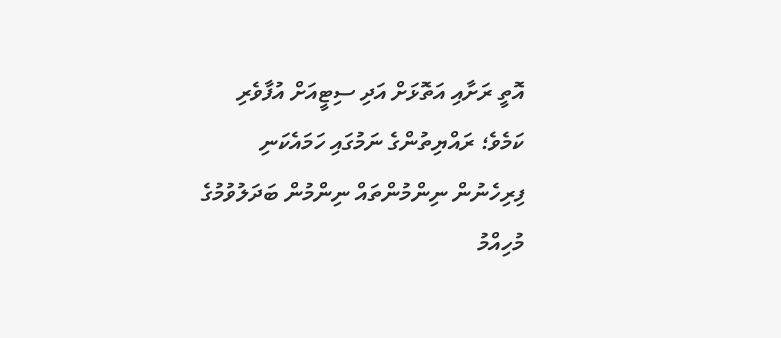އޮތީ ރަށާއި އަތޮޅަށް އަދި ސިޓީއަށް އުފާވެރި ކަމެވެ؛ ރައްޔިތުންގެ ނަމުގައި ހަމައެކަނި ފިރިހެނުން ނިންމުންތައް ނިންމުން ބަދަލުވުމުގެ މުހިއްމު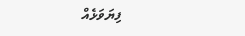ފިޔަވަޅެއް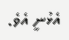އެޅުނީ އެވެ.